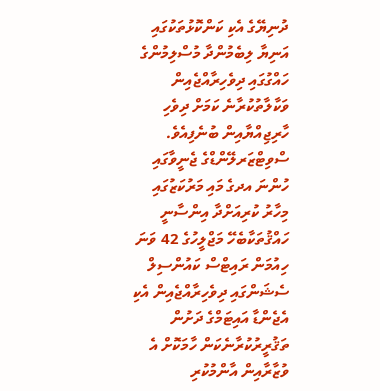ދުނިޔޭގެ އެކި ކަންކޮޅުތަކުގައި އަނިޔާ ލިބެމުންދާ މުސްލިމުންގެ ހައްގުގައި ދިވެހިރާއްޖެއިން ވަކާލާތުކުރާނެ ކަމަށް ދިވެހި ހާރިޖިއްޔާއިން ބުނެފިއެވެ.
ސްވިޓްޒަރލޭންޑްގެ ޖެނީވާގައި ހުންނަ އދގެ މައި މަރުކަޒުގައި މިހާރު ކުރިއަށްދާ އިންސާނީ ހައްޤުތަކާބެހޭ މަޖްލީހުގެ 42 ވަނަ ހިއުމަން ރައިޓްސް ކައުންސިލް ސެޝަންގައި ދިވެހިރާއްޖެއިން އެކި އެޖެންޑާ އައިޓަމްގެ ދަށުން ތަޤުރީރުކުރާނެކަން ހާމަކޮށް އެ ވުޒާރާއިން އާންމުކުރި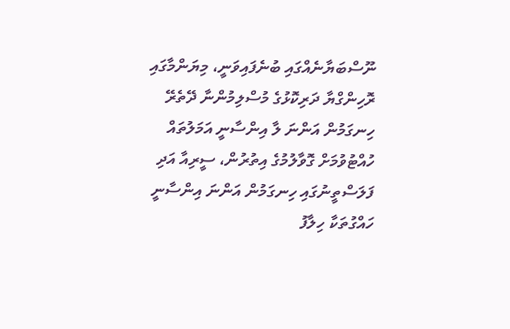ނޫސްބަޔާނެއްގައި ބުނެފައިވަނީ، މިޔަންމާގައި ރޮހިންގްޔާ ދަރިކޮޅުގެ މުސްލިމުންނާ ދޭތެރޭ ހިނގަމުން އަންނަ ލާ އިންސާނީ އަމަލުތައް ހުއްޓުވުމަށް ގޮވާލުމުގެ އިތުރުން، ސީރިއާ އަދި ފަލަސްތީނުގައި ހިނގަމުން އަންނަ އިންސާނީ ހައްގުތަކާ ހިލާފު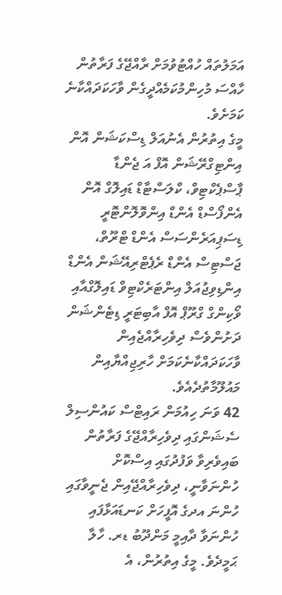އަމަލުތައް ހުއްޓުވުމަށް ރާއްޖޭގެ ފަރާތުން ހާއްސަ މުހިންމުކަމެއްދީގެން ވާހަކަދައްކާނެ ކަމަށެވެ.
މީގެ އިތުރުން އެނުއަލް ޑިސްކަޝަން އޮން އިންޓިގްރޭޝަން އޮފް އަ ޖެންޑާ ޕާސްޕެކްޓިވް، ކްލަސްޓާޑް ޑައިލޮގް އޮން އެންފޯސްޑް އެންޑް އިންވޮލޮންޓޮރީ ޑިސަޕިއަރެންސަސް އެންޑް ޓްރޫތް، ޖަސްޓިސް އެންޑް ރެޕެޓްރިއޭޝަން އެންޑް އިންޑިވިޖުއަލް އިންޓަރެކްޓިވް ޑައިލޮގްއާއި ވޯކިންގް ގްރޫޕް އޮފް އާބިޓަރީ ޑިޓެންޝަން ދަށުންވެސް ދިވެހިރާއްޖެއިން ވާހަކަދައްކާނެކަމަށް ހާރިޖިއްޔާއިން މައުލޫމާތުދެއެވެ.
42 ވަނަ ހިއުމަން ރައިޓްސް ކައުންސިލް ސެޝަންގައި ދިވެހިރާއްޖޭގެ ފަރާތުން ބައިވެރިވާ ވަފުދުގައި އިސްކޮށް ހުންނަވާނީ، ދިވެހިރާއްޖޭއިން ޖެނީވާގައި ހުންނަ އދގެ އޮފީހަށް ކަނޑައަޅާފައި ހުންނަވާ ދާއިމީ މަންދޫބު ޑރ. ހާލާ ޙަމީދެވެ. މީގެ އިތުރުން، އެ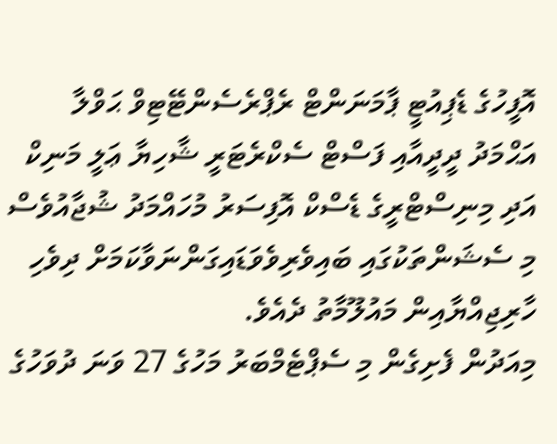އޮފީހުގެ ޑެޕިއުޓީ ޕާމަނަންޓް ރެޕްރެސެންޓޭޓިވް ޙަވްލާ އަޙްމަދު ދީދީއާއި ފަސްޓް ސެކްރެޓަރީ ޝާހިޔާ ޢަލީ މަނިކް އަދި މިނިސްޓްރީގެ ޑެސްކް އޮފިސަރު މުހައްމަދު ޝުޖާއުވެސް މި ސެޝަންތަކުގައި ބައިވެރިވެވަޑައިގަންނަވާކަމަށް ދިވެހި ހާރިޖިއްޔާއިން މައުލޫމާތު ދެއެވެ.
މިއަދުން ފެށިގެން މި ސެޕްޓެމްބަރު މަހުގެ 27 ވަނަ ދުވަހުގެ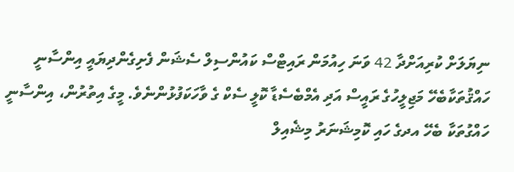ނިޔަލަށް ކުރިއަށްދާ 42 ވަނަ ހިއުމަން ރައިޓްސް ކައުންސިލް ސެޝަން ފެށިގެންދިޔައީ އިންސާނީ ހައްޤުތަކާބެހޭ މަޖިލީހުގެ ރައީސް އަދި އެމްބެސެޑާ ކޮލީ ސެކް ގެ ވާހަކަފުޅުންނެވެ. މީގެ އިތުރުން، އިންސާނީ ހައްގުތަކާ ބެހޭ އދގެ ހައި ކޮމިޝަނަރު މިޝެއިލް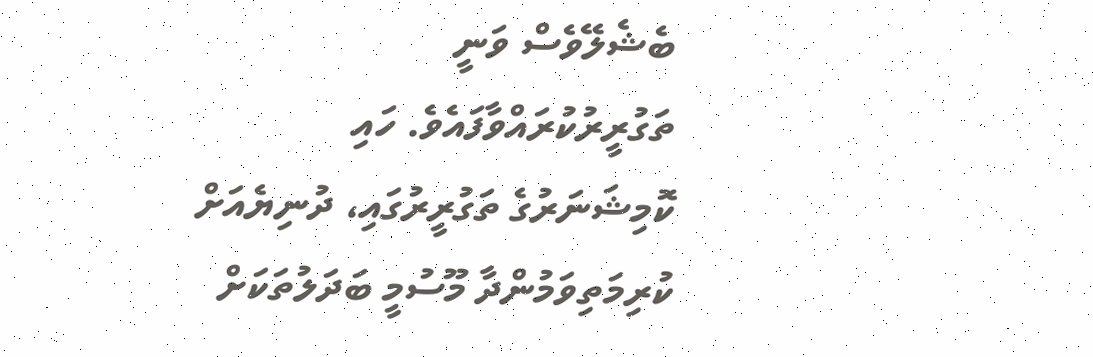ބެޝެލޭވެސް ވަނީ ތަގުރީރުކުރައްވާފައެވެ. ހައި ކޮމިޝަނަރުގެ ތަގުރީރުގައި، ދުނިޔެއަށް ކުރިމަތިވަމުންދާ މޫސުމީ ބަދަލުތަކަށް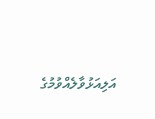އަލިއަޅުވާލެއްވުމުގެ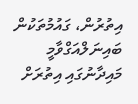އިތުރުން، ގައުމުތަކުން ބައިނަލްއަގްވާމީ މައިދާނުގައި އިތުރަށް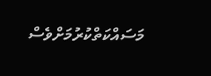މަސައްކަތްކުރުމަށްވެސް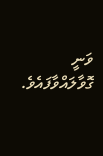ވަނީ ގޮވާލައްވާފައެވެ.